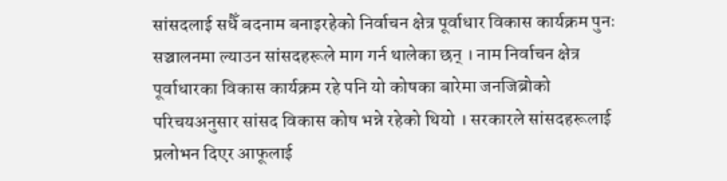सांसदलाई सधैँ बदनाम बनाइरहेको निर्वाचन क्षेत्र पूर्वाधार विकास कार्यक्रम पुनः सञ्चालनमा ल्याउन सांसदहरूले माग गर्न थालेका छन् । नाम निर्वाचन क्षेत्र पूर्वाधारका विकास कार्यक्रम रहे पनि यो कोषका बारेमा जनजिब्रोको परिचयअनुसार सांसद विकास कोष भन्ने रहेको थियो । सरकारले सांसदहरूलाई प्रलोभन दिएर आफूलाई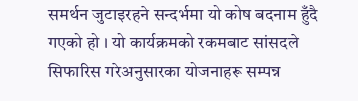समर्थन जुटाइरहने सन्दर्भमा यो कोष बदनाम हुँदै गएको हो । यो कार्यक्रमको रकमबाट सांसदले सिफारिस गरेअनुसारका योजनाहरू सम्पन्न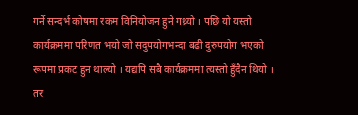गर्ने सन्दर्भ कोषमा रकम विनियोजन हुने गथ्र्यो । पछि यो यस्तो कार्यक्रममा परिणत भयो जो सदुपयोगभन्दा बढी दुरुपयोग भएको रूपमा प्रकट हुन थाल्यो । यद्यपि सबै कार्यक्रममा त्यस्तो हुँदैन थियो । तर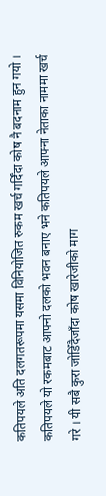कतिपयले अति दलगतरूपमा यसमा विनियोजित रुकम खर्च गर्दिँदा कोष नै बदनाम हुन गयो । कतिपयले यो रकमबाट आफ्नो दलको भवन बनाए भने कतिपयले आफ्ना नेताका नाममा खर्च गरे । यी सबै कुरा जोडिँदैजाँदा कोष खारेजीको माग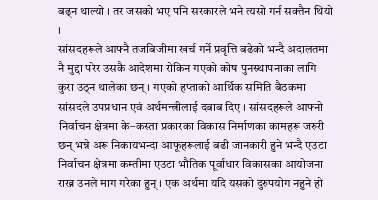बढ्न थाल्यो । तर जसको भए पनि सरकारले भने त्यसो गर्न सक्तैन थियो ।
सांसदहरूले आफ्नै तजबिजीमा खर्च गर्ने प्रवृत्ति बढेको भन्दै अदालतमा नै मुद्दा परेर उसकै आदेशमा रोकिन गएको कोष पुनस्र्थापनाका लागि कुरा उठ्न थालेका छन् । गएको हप्ताको आर्थिक समिति बैठकमा सांसदले उपप्रधान एवं अर्थमन्त्रीलाई दबाब दिए । सांसदहरूले आफ्नो निर्वाचन क्षेत्रमा के–कस्ता प्रकारका विकास निर्माणका कामहरू जरुरी छन् भन्ने अरू निकायभन्दा आफूहरूलाई बढी जानकारी हुने भन्दै एउटा निर्वाचन क्षेत्रमा कम्तीमा एउटा भौतिक पूर्वाधार विकासका आयोजना राख्न उनले माग गरेका हुन् । एक अर्थमा यदि यसको दुरुपयोग नहुने हो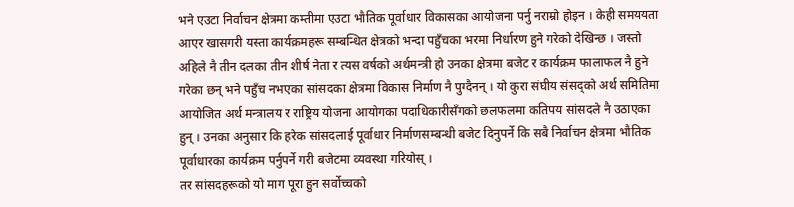भने एउटा निर्वाचन क्षेत्रमा कम्तीमा एउटा भौतिक पूर्वाधार विकासका आयोजना पर्नु नराम्रो होइन । केही समययता आएर खासगरी यस्ता कार्यक्रमहरू सम्बन्धित क्षेत्रको भन्दा पहुँचका भरमा निर्धारण हुने गरेको देखिन्छ । जस्तो अहिले नै तीन दलका तीन शीर्ष नेता र त्यस वर्षको अर्थमन्त्री हो उनका क्षेत्रमा बजेट र कार्यक्रम फालाफल नै हुने गरेका छन् भने पहुँच नभएका सांसदका क्षेत्रमा विकास निर्माण नै पुग्दैनन् । यो कुरा संघीय संसद्को अर्थ समितिमा आयोजित अर्थ मन्त्रालय र राष्ट्रिय योजना आयोगका पदाधिकारीसँगको छलफलमा कतिपय सांसदले नै उठाएका हुन् । उनका अनुसार कि हरेक सांसदलाई पूर्वाधार निर्माणसम्बन्धी बजेट दिनुपर्ने कि सबै निर्वाचन क्षेत्रमा भौतिक पूर्वाधारका कार्यक्रम पर्नुपर्ने गरी बजेटमा व्यवस्था गरियोस् ।
तर सांसदहरूको यो माग पूरा हुन सर्वोच्चको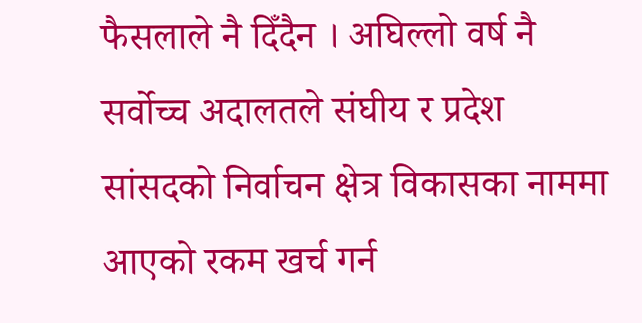फैसलाले नै दिँदैन । अघिल्लो वर्ष नै सर्वोच्च अदालतले संघीय र प्रदेश सांसदको निर्वाचन क्षेत्र विकासका नाममा आएको रकम खर्च गर्न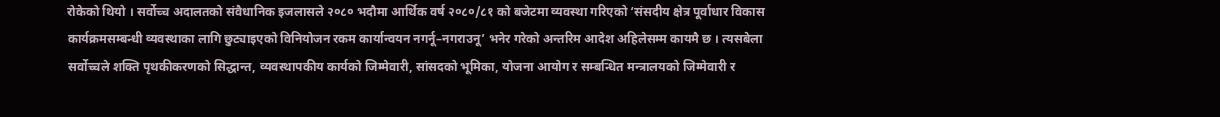रोकेको थियो । सर्वोच्च अदालतको संवैधानिक इजलासले २०८० भदौमा आर्थिक वर्ष २०८०/८१ को बजेटमा व्यवस्था गरिएको ‘संसदीय क्षेत्र पूर्वाधार विकास कार्यक्रमसम्बन्धी व्यवस्थाका लागि छुट्याइएको विनियोजन रकम कार्यान्वयन नगर्नू–नगराउनू’ भनेर गरेको अन्तरिम आदेश अहिलेसम्म कायमै छ । त्यसबेला सर्वोच्चले शक्ति पृथकीकरणको सिद्धान्त, व्यवस्थापकीय कार्यको जिम्मेवारी, सांसदको भूमिका, योजना आयोग र सम्बन्धित मन्त्रालयको जिम्मेवारी र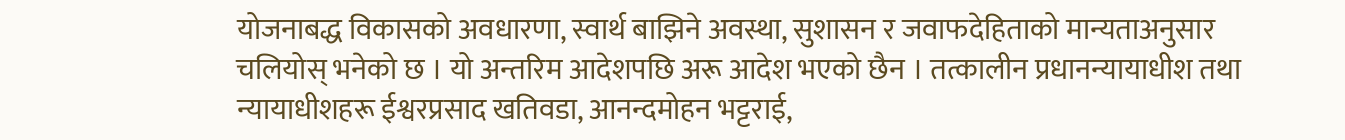योजनाबद्ध विकासको अवधारणा, स्वार्थ बाझिने अवस्था, सुशासन र जवाफदेहिताको मान्यताअनुसार चलियोस् भनेको छ । यो अन्तरिम आदेशपछि अरू आदेश भएको छैन । तत्कालीन प्रधानन्यायाधीश तथा न्यायाधीशहरू ईश्वरप्रसाद खतिवडा, आनन्दमोहन भट्टराई,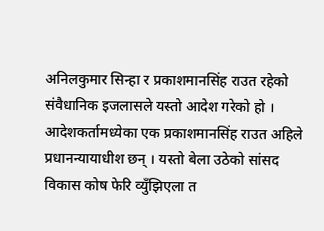अनिलकुमार सिन्हा र प्रकाशमानसिंह राउत रहेको संवैधानिक इजलासले यस्तो आदेश गरेको हो । आदेशकर्तामध्येका एक प्रकाशमानसिंह राउत अहिले प्रधानन्यायाधीश छन् । यस्तो बेला उठेको सांसद विकास कोष फेरि व्युँझिएला त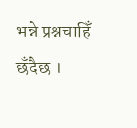भन्ने प्रश्नचाहिँ छँदैछ ।